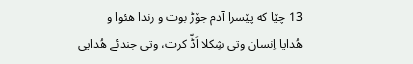13 چێا که پێسرا آدم جۆڑ بوت و رندا هئوا و
هُدایا اِنسان وتی شِکلا اَڈّ کرت، وتی جندئے هُدایی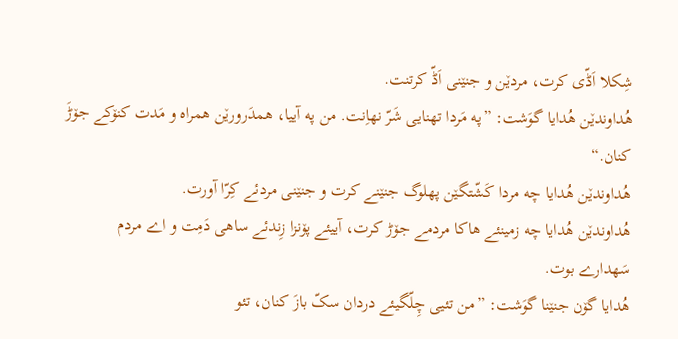شِکلا اَڈّی کرت، مردێن و جنێنی اَڈّ کرتنت.
هُداوندێن هُدایا گوَشت: ”په مَردا تهنایی شَرّ نهاِنت. من په آییا، همدَرورێن همراه و مَدت کنۆکے جۆڑَ کنان.“
هُداوندێن هُدایا چه مردا کَشّتگێن پهلوگ جنێنے کرت و جنێنی مردئے کِرّا آورت.
هُداوندێن هُدایا چه زمینئے هاکا مردمے جۆڑ کرت، آییئے پۆنزا زِندئے ساهی دَمِت و اے مردم سَهدارے بوت.
هُدایا گۆن جنێنا گوَشت: ”من تئیی چِلّگیئے دردان سکّ بازَ کنان، تئو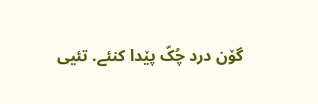گۆن درد چُکّ پێدا کنئے. تئیی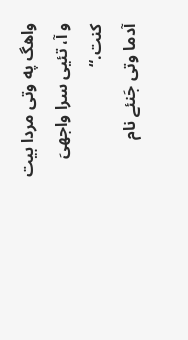واهگ په وتی مردا بیت و آ، تئیی سرا واجهیَ کنت.“
آدما وتی جَنئے نام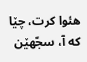هئوا کرت، چێا که آ، سجّهێن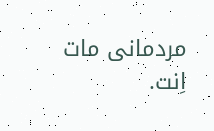مردمانی مات اِنت.